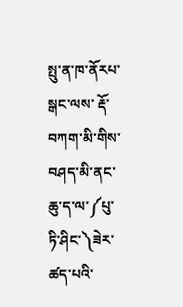སྤུ་ན་ཁ་ནོརཔ་སྒང་ལས་ རྡོ་བཀག་མི་གིས་བཤད་མི་ནང་ ཆུ་ད་ལ་༼པུ་ཏི་ཤིང་༽ཟེར་ ཚད་པའི་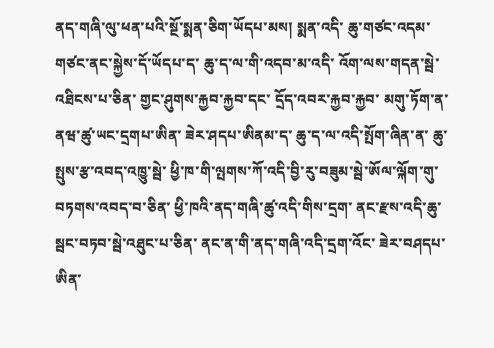ནད་གཞི་ལུ་ཕན་པའི་སྔོ་སྨན་ཅིག་ཡོདཔ་མས། སྨན་འདི་ ཆུ་གཙང་འདམ་གཙང་ནང་སྐྱེས་དོ་ཡོདཔ་ད་ ཆུ་ད་ལ་གི་འདབ་མ་འདི་ འོག་ལས་གདན་སྦེ་འཐིངས་པ་ཅིན་ གྱང་ཤུགས་རྐྱབ་རྐྱབ་དང་ དྲོད་འབར་རྐྱབ་རྐྱབ་ མགུ་ཏོག་ན་ནཝ་ཚུ་ཡང་དྲགཔ་ཨིན་ ཟེར་ཤདཔ་ཨིནམ་ད་ ཆུ་ད་ལ་འདི་སྤོག་ཞིན་ན་ ཆུ་སྤུས་རྩ་འབད་འཁྱུ་སྦེ་ ཕྱི་ཁ་གི་ལྤགས་ཀོ་འདི་བྱི་རུ་བཟུམ་སྦེ་ཨོལ་ལྐོག་གུ་བཏགས་འབད་བ་ཅིན་ ཕྱི་ཁའི་ནད་གཞི་ཚུ་འདི་གིས་དྲག་ ནང་རྫས་འདི་ཆུ་སྦང་བཏབ་སྦེ་འཐུང་པ་ཅིན་ ནང་ན་གི་ནད་གཞི་འདི་དྲག་འོང་ ཟེར་བཤདཔ་ཨིན་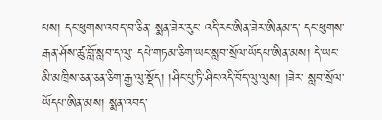པས། དང་ཕུགས་འབད་བ་ཅིན་ སྨན་ཟེར་རུང་ འདི་རང་ཨིན་ཟེར་ཨིནམ་ད་ དང་ཕུགས་རྒན་ཤོས་ཚུ་བློ་སླབ་ད་ལུ་ དཔེ་གཏམ་ཅིག་ཡང་སླབ་སྲོལ་ཡོདཔ་ཨིན་མས། དེ་ཡང་ མི་མཁྲིས་ཅན་ཅན་ཅིག་རྒྱ་ལུ་སྡོད། །ཤིང་པུ་ཏི་ཤིང་འདི་བོད་ལུ་ལུས། །ཟེར་ སླབ་སྲོལ་ཡོདཔ་ཨིན་མས། སྨན་འབད་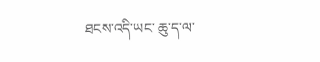ཐངས་འདི་ཡང་ ཆུ་ད་ལ་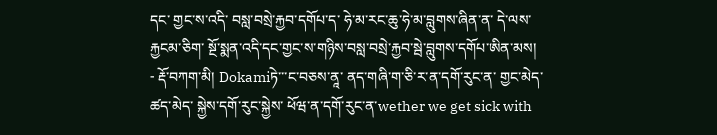དང་ གྱང་ས་འདི་ བསླ་བསྲེ་རྐྱབ་དགོཔ་ད་ ཧེ་མ་རང་ཆུ་ཧེ་མ་བླུགས་ཞིན་ན་ དེ་ལས་རྐྱངམ་ཅིག་ སྔོ་སྨན་འདི་དང་གྱང་ས་གཉིས་བསླ་བསྲེ་རྐྱབ་སྦེ་བླུགས་དགོཔ་ཨིན་མས།
- རྡོ་བཀག་མི། Dokamiཏེ་་་ང་བཅས་ནཱ་ ནད་གཞི་ག་ཅི་ར་ན་དགོ་རུང་ན་ གྱང་མེད་ཚད་མེད་ སྐྱེས་དགོ་རུང་སྐྱེས་ ཕོཝ་ན་དགོ་རུང་ན་wether we get sick with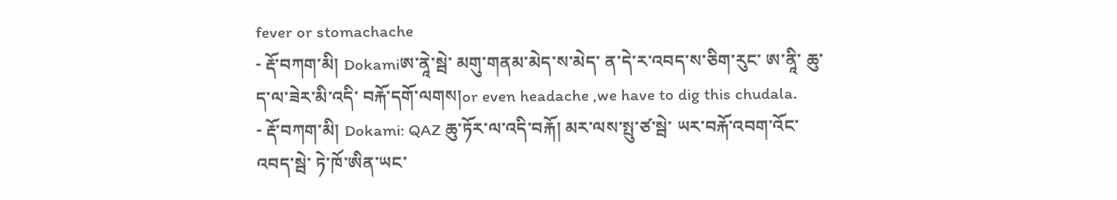fever or stomachache
- རྡོ་བཀག་མི། Dokamiཨ་ནཱེ་སྦེ་ མགུ་གནམ་མེད་ས་མེད་ ན་དེ་ར་འབད་ས་ཅིག་རུང་ ཨ་ནཱི་ ཆུ་ད་ལ་ཟེར་མི་འདི་ བརྐོ་དགོ་ལགས།or even headache ,we have to dig this chudala.
- རྡོ་བཀག་མི། Dokami: QAZ ཆུ་ཏོར་ལ་འདི་བརྐོ། མར་ལས་སྤུ་ཙ་སྦེ་ ཡར་བརྐོ་འབག་འོང་འབད་སྦེ་ ཏེ་ཁོ་ཨིན་ཡང་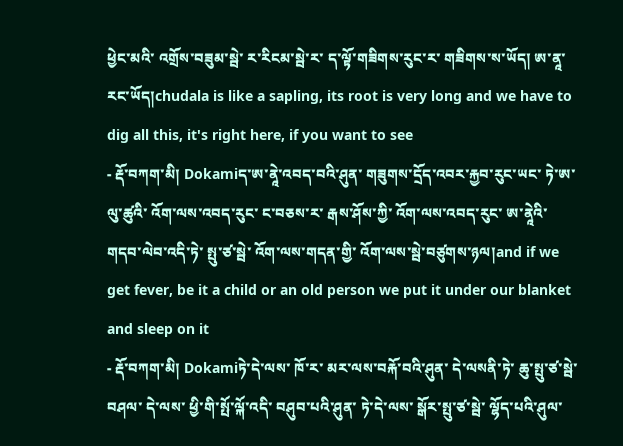ཕྱེང་མའི་ འགྲོས་བཟུམ་སྦེ་ ར་རིངམ་སྦེ་ར་ ད་ལྟོ་གཟིགས་རུང་ར་ གཟིགས་ས་ཡོད། ཨ་ནཱ་རང་ཡོད།chudala is like a sapling, its root is very long and we have to dig all this, it's right here, if you want to see
- རྡོ་བཀག་མི། Dokamiད་ཨ་ནཱེ་འབད་བའི་ཤུན་ གཟུགས་དྲོད་འབར་རྐྱབ་རུང་ཡང་ ཏེ་ཨ་ལུ་ཚུའི་ འོག་ལས་འབད་རུང་ ང་བཅས་ར་ རྒས་ཤོས་ཀྱི་ འོག་ལས་འབད་རུང་ ཨ་ནཱེའི་ གདབ་ལེབ་འདི་ཏེ་ སྤུ་ཙ་སྦེ་ འོག་ལས་གདན་གྱི་ འོག་ལས་སྦེ་བཙུགས་ཉལ།and if we get fever, be it a child or an old person we put it under our blanket and sleep on it
- རྡོ་བཀག་མི། Dokamiཏེ་དེ་ལས་ ཁོ་ར་ མར་ལས་བརྐོ་བའི་ཤུན་ དེ་ལསནི་ཏེ་ ཆུ་སྤུ་ཙ་སྦེ་བཤལ་ དེ་ལས་ ཕྱི་གི་སྤོ་ལྐོ་འདི་ བཤུབ་པའི་ཤུན་ ཏེ་དེ་ལས་ སྒོར་སྤུ་ཙ་སྦེ་ ལྷོད་པའི་ཤུལ་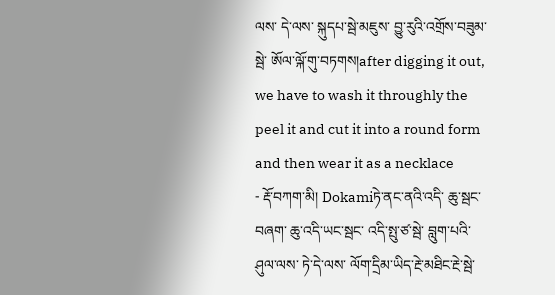ལས་ དེ་ལས་ སྐུདཔ་སྦེ་མཇུས་ བྱུ་རུའི་འགྲོས་བཟུམ་སྦེ་ ཨོལ་ལྐོ་གུ་བཏགས།after digging it out, we have to wash it throughly the peel it and cut it into a round form and then wear it as a necklace
- རྡོ་བཀག་མི། Dokamiཏེ་ནང་ནའི་འདི་ ཆུ་སྦང་བཞག་ ཆུ་འདི་ཡང་སྦང་ འདི་སྤུ་ཙ་སྦེ་ བླུག་པའི་ཤུལ་ལས་ ཏེ་དེ་ལས་ ལོག་དྲིམ་ཡིད་རྔེ་མཐིང་རྔེ་སྦེ་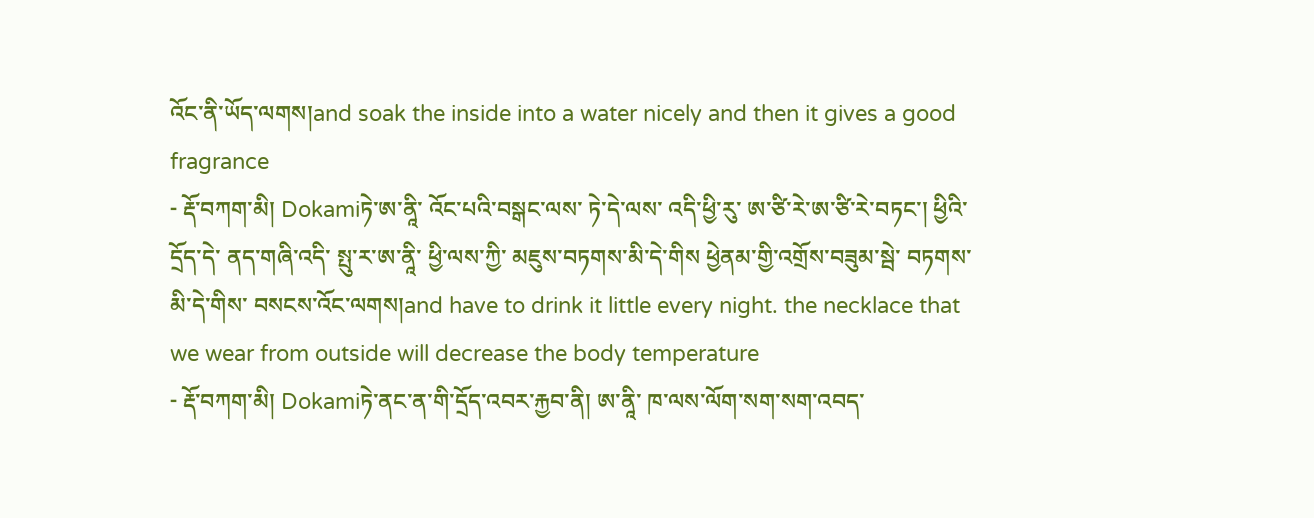འོང་ནི་ཡོད་ལགས།and soak the inside into a water nicely and then it gives a good fragrance
- རྡོ་བཀག་མི། Dokamiཏེ་ཨ་ནཱི་ འོང་པའི་བསྒང་ལས་ ཏེ་དེ་ལས་ འདི་ཕྱི་རུ་ ཨ་ཙི་རེ་ཨ་ཙི་རེ་བཏང་། ཕྱིའི་དྲོད་དེ་ ནད་གཞི་འདི་ སྤུ་ར་ཨ་ནཱི་ ཕྱི་ལས་ཀྱི་ མཇུས་བཏགས་མི་དེ་གིས ཕྱེནམ་གྱི་འགྲོས་བཟུམ་སྦེ་ བཏགས་མི་དེ་གིས་ བསངས་འོང་ལགས།and have to drink it little every night. the necklace that we wear from outside will decrease the body temperature
- རྡོ་བཀག་མི། Dokamiཏེ་ནང་ན་གི་དྲོད་འབར་རྐྱབ་ནི། ཨ་ནཱི་ ཁ་ལས་ལོག་སག་སག་འབད་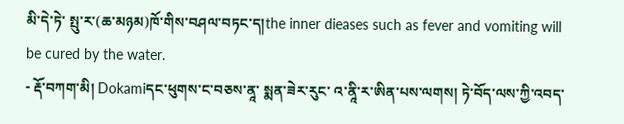མི་དེ་ཏེ་ སྤུ་ར་(ཆ་མཉམ)ཁོ་གིས་བཤལ་བཏང་ད།the inner dieases such as fever and vomiting will be cured by the water.
- རྡོ་བཀག་མི། Dokamiདང་ཕུགས་ང་བཅས་ནཱ་ སྨན་ཟེར་རུང་ འ་ནཱི་ར་ཨིན་པས་ལགས། ཏེ་བོད་ལས་ཀྱི་འབད་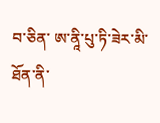བ་ཅིན་ ཨ་ནཱི་པུ་ཏི་ཟེར་མི་ ཐོན་ནི་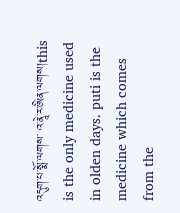འདུག་པ་སྨོ་ལགས་ འ་ནཱེ་ར་ཨིན་ལགས།this is the only medicine used in olden days. puti is the medicine which comes from the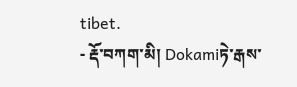tibet.
- རྡོ་བཀག་མི། Dokamiཏེ་རྒས་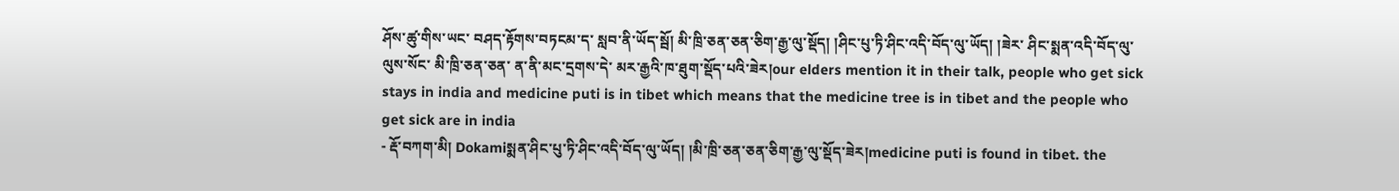ཤོས་ཚུ་གིས་ཡང་ བཤད་རྟོགས་བཏངམ་ད་ སླབ་ནི་ཡོད་སྦོ། མི་ཁྲི་ཅན་ཅན་ཅིག་རྒྱ་ལུ་སྡོད། །ཤིང་པུ་ཏི་ཤིང་འདི་བོད་ལུ་ཡོད། །ཟེར་ ཤིང་སྨན་འདི་བོད་ལུ་ལུས་སོང་ མི་ཁྲི་ཅན་ཅན་ ན་ནི་མང་དྲགས་དེ་ མར་རྒྱའི་ཁ་ཐུག་སྡོད་པའི་ཟེར།our elders mention it in their talk, people who get sick stays in india and medicine puti is in tibet which means that the medicine tree is in tibet and the people who get sick are in india
- རྡོ་བཀག་མི། Dokamiསྨན་ཤིང་པུ་ཏི་ཤིང་འདི་བོད་ལུ་ཡོད། །མི་ཁྲི་ཅན་ཅན་ཅིག་རྒྱ་ལུ་སྡོད་ཟེར།medicine puti is found in tibet. the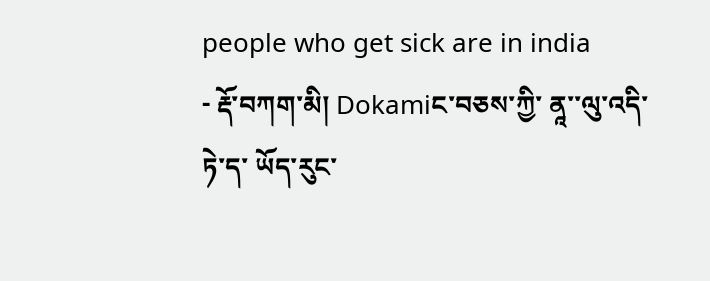people who get sick are in india
- རྡོ་བཀག་མི། Dokamiང་བཅས་ཀྱི་ ནཱ་་ལུ་འདི་ཏེ་ད་ ཡོད་རུང་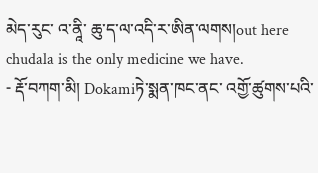མེད་རུང་ འ་ནཱི་ ཆུ་ད་ལ་འདི་ར་ཨིན་ལགས།out here chudala is the only medicine we have.
- རྡོ་བཀག་མི། Dokamiཏེ་སྨན་ཁང་ནང་ འགྱོ་ཚུགས་པའི་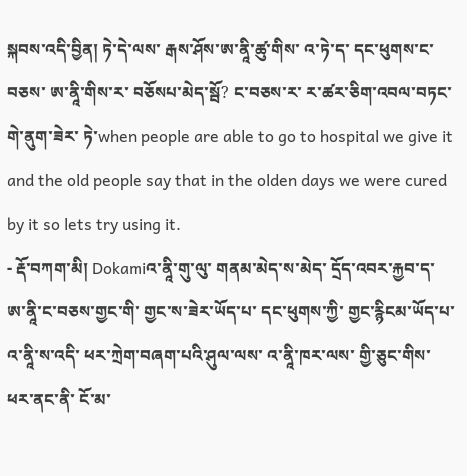སྐབས་འདི་བྱིན། ཏེ་དེ་ལས་ རྒས་ཤོས་ཨ་ནཱི་ཚུ་གིས་ འ་ཏེ་ད་ དང་ཕུགས་ང་བཅས་ ཨ་ནཱི་གིས་ར་ བཅོསཔ་མེད་སྦོ? ང་བཅས་ར་ ར་ཚར་ཅིག་འབལ་བཏང་གེ་ནུག་ཟེར་ ཏེ་when people are able to go to hospital we give it and the old people say that in the olden days we were cured by it so lets try using it.
- རྡོ་བཀག་མི། Dokamiའ་ནཱི་གུ་ལུ་ གནམ་མེད་ས་མེད་ དྲོད་འབར་རྐྱབ་ད་ ཨ་ནཱི་ང་བཅས་གྱང་གི་ གྱང་ས་ཟེར་ཡོད་པ་ དང་ཕུགས་ཀྱི་ གྱང་རྙིངམ་ཡོད་པ་ འ་ནཱི་ས་འདི་ ཕར་ཀྲེག་བཞག་པའི་ཤུལ་ལས་ འ་ནཱི་ཁར་ལས་ གྱི་ཅུང་གིས་ ཕར་ནང་ནི་ ངོ་མ་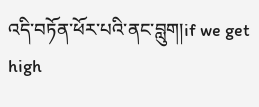འདི་བཏོན་ཕོར་པའི་ནང་བླུག།if we get high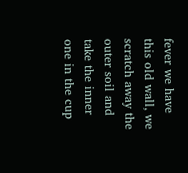fever we have this old wall, we scratch away the outer soil and take the inner one in the cup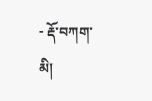- རྡོ་བཀག་མི།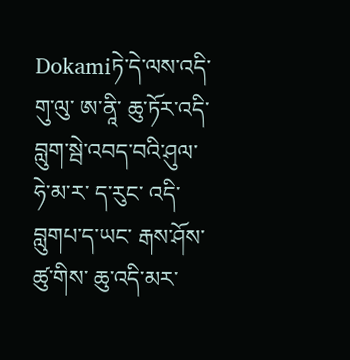Dokamiཏེ་དེ་ལས་འདི་གུ་ལུ་ ཨ་ནཱི་ ཆུ་ཏོར་འདི་ བླུག་སྦེ་འབད་བའི་ཤུལ་ ཧེ་མ་ར་ ད་རུང་ འདི་བླུགཔ་ད་ཡང་ རྒས་ཤོས་ཚུ་གིས་ ཆུ་འདི་མར་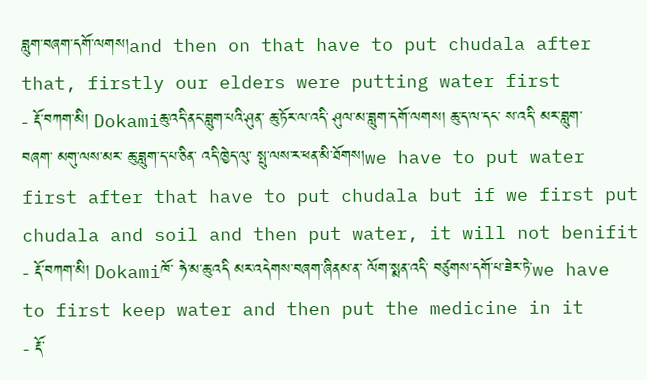བླུག་བཞག་དགོ་ལགས།and then on that have to put chudala after that, firstly our elders were putting water first
- རྡོ་བཀག་མི། Dokamiཆུ་འདི་ནང་བླུག་པའི་ཤུན་ ཆུ་ཏོར་ལ་འདི་ ཤུལ་མ་བླུག་དགོ་ལགས། ཆུ་ད་ལ་དང་ ས་འདི་ མར་བླུག་བཞག་ མགུ་ལས་མར་ ཆུ་བླུག་ད་པ་ཅིན་ འདི་ཁྱེད་ལུ་ སྤུ་ལས་ར་ཕན་མི་ཐོགས།we have to put water first after that have to put chudala but if we first put chudala and soil and then put water, it will not benifit
- རྡོ་བཀག་མི། Dokamiཁོ་ ཧེ་མ་ཆུ་འདི མར་འདེགས་བཞག་ཞིནམ་ན་ ལོག་སྨན་འདི་ བཙུགས་དགོ་པ་ཟེར་ཏེ་we have to first keep water and then put the medicine in it
- རྡོ་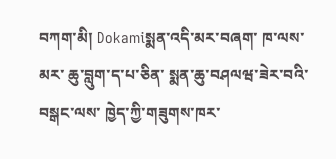བཀག་མི། Dokamiསྨན་འདི་མར་བཞག་ ཁ་ལས་མར་ ཆུ་བླུག་ད་པ་ཅིན་ སྨན་ཆུ་བཤལཝ་ཟེར་བའི་བསྒང་ལས་ ཁྱེད་ཀྱི་གཟུགས་ཁར་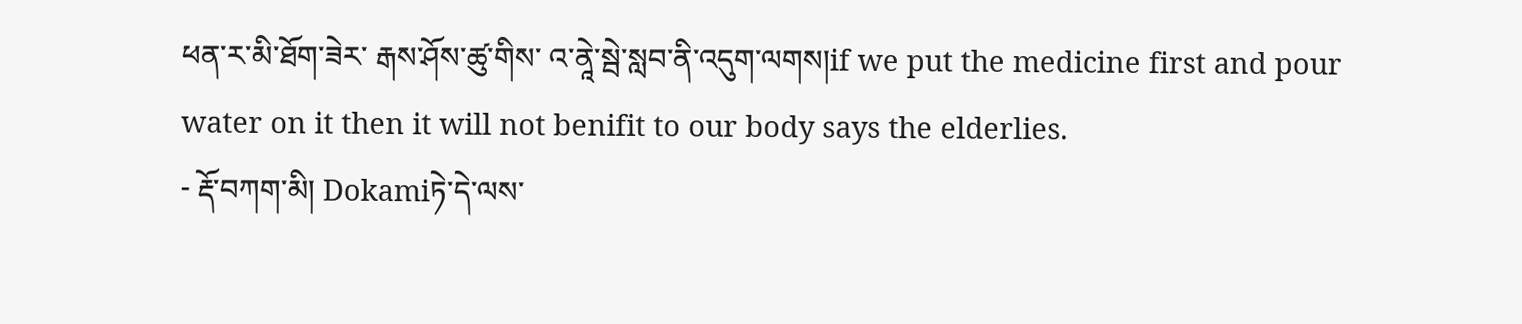ཕན་ར་མི་ཐོག་ཟེར་ རྒས་ཤོས་ཚུ་གིས་ འ་ནཱེ་སྦེ་སླབ་ནི་འདུག་ལགས།if we put the medicine first and pour water on it then it will not benifit to our body says the elderlies.
- རྡོ་བཀག་མི། Dokamiཏེ་དེ་ལས་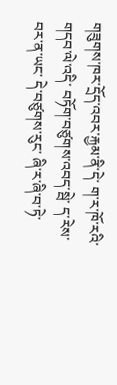གཟུགས་ཁར་དྲོད་འབར་རྐྱམ་ནི་དེ་ ག་ར་ཁོ་རའི་གདབ་ལེ་འདི་ བཏོག་བཙུགས་འབད་སྦེ་ ད་རེས་བར་ན་ཡང་ དེ་བཙུགས་རུང་ ཞི་ར་ཞི་བ་ཏེ་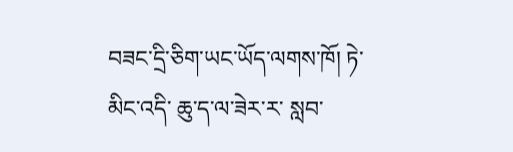བཟང་དྲི་ཅིག་ཡང་ཡོད་ལགས་ཁོ། ཏེ་མིང་འདི་ ཆུ་ད་ལ་ཟེར་ར་ སླབ་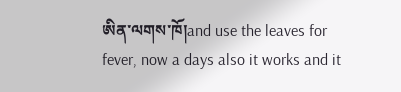ཨིན་ལགས་ཁོ།and use the leaves for fever, now a days also it works and it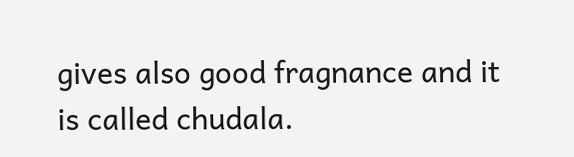gives also good fragnance and it is called chudala.